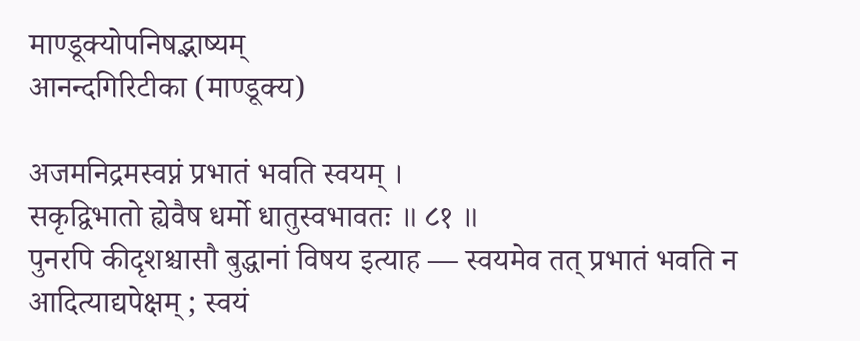माण्डूक्योपनिषद्भाष्यम्
आनन्दगिरिटीका (माण्डूक्य)

अजमनिद्रमस्वप्नं प्रभातं भवति स्वयम् ।
सकृद्विभातो ह्येवैष धर्मो धातुस्वभावतः ॥ ८१ ॥
पुनरपि कीदृशश्चासौ बुद्धानां विषय इत्याह — स्वयमेव तत् प्रभातं भवति न आदित्याद्यपेक्षम् ; स्वयं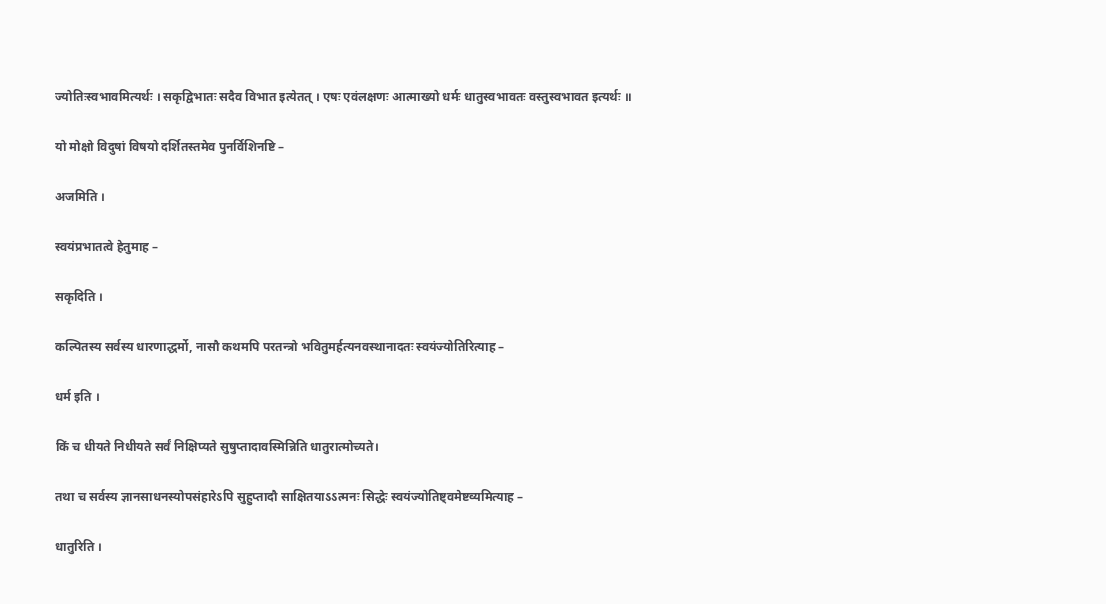ज्योतिःस्वभावमित्यर्थः । सकृद्विभातः सदैव विभात इत्येतत् । एषः एवंलक्षणः आत्माख्यो धर्मः धातुस्वभावतः वस्तुस्वभावत इत्यर्थः ॥

यो मोक्षो विदुषां विषयो दर्शितस्तमेव पुनर्विशिनष्टि –

अजमिति ।

स्वयंप्रभातत्वे हेतुमाह –

सकृदिति ।

कल्पितस्य सर्वस्य धारणाद्धर्मो, नासौ कथमपि परतन्त्रो भवितुमर्हत्यनवस्थानादतः स्वयंज्योतिरित्याह –

धर्म इति ।

किं च धीयते निधीयते सर्वं निक्षिप्यते सुषुप्तादावस्मिन्निति धातुरात्मोच्यते।

तथा च सर्वस्य ज्ञानसाधनस्योपसंहारेऽपि सुहुप्तादौ साक्षितयाऽऽत्मनः सिद्धेः स्वयंज्योतिष्ट्‌वमेष्टव्यमित्याह –

धातुरिति ।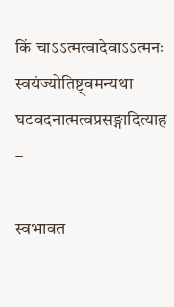किं चाऽऽत्मत्वादेवाऽऽत्मनः स्वयंज्योतिष्ट्‌वमन्यथा घटवदनात्मत्वप्रसङ्गादित्याह –

स्वभावत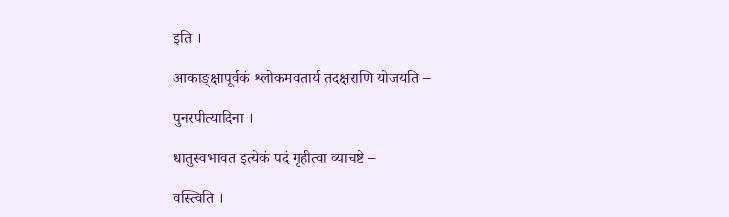इति ।

आकाङ्‌क्षापूर्वकं श्लोकमवतार्य तदक्षराणि योजयति –

पुनरपीत्यादिना ।

धातुस्वभावत इत्येकं पदं गृहीत्वा व्याचष्टे –

वस्त्विति ।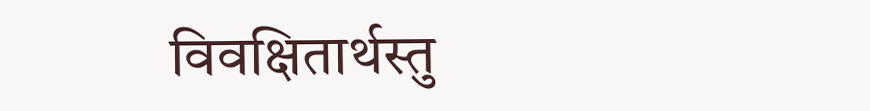विवक्षितार्थस्तु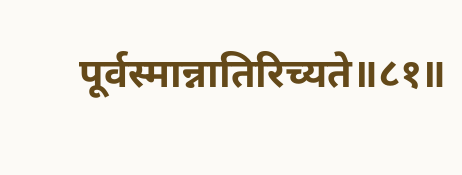पूर्वस्मान्नातिरिच्यते॥८१॥